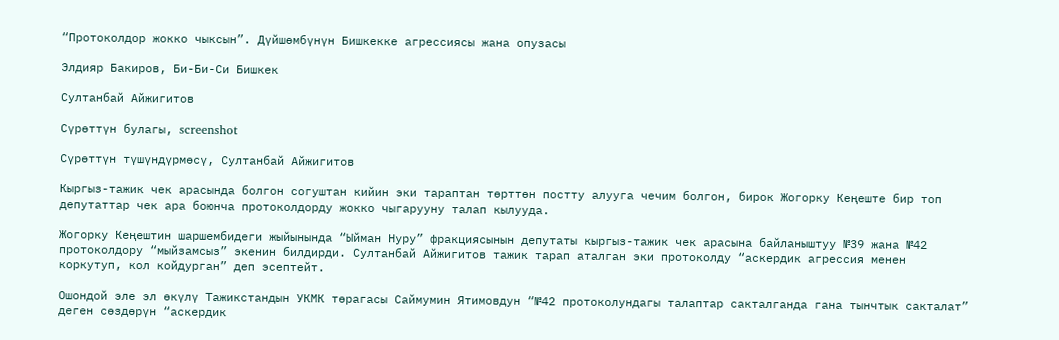“Протоколдор жокко чыксын”. Дүйшөмбүнүн Бишкекке агрессиясы жана опузасы

Элдияр Бакиров, Би-Би-Си Бишкек

Султанбай Айжигитов

Сүрөттүн булагы, screenshot

Сүрөттүн түшүндүрмөсү, Султанбай Айжигитов

Кыргыз-тажик чек арасында болгон согуштан кийин эки тараптан төрттөн постту алууга чечим болгон, бирок Жогорку Кеңеште бир топ депутаттар чек ара боюнча протоколдорду жокко чыгарууну талап кылууда.

Жогорку Кеңештин шаршембидеги жыйынында “Ыйман Нуру” фракциясынын депутаты кыргыз-тажик чек арасына байланыштуу №39 жана №42 протоколдору “мыйзамсыз” экенин билдирди. Султанбай Айжигитов тажик тарап аталган эки протоколду “аскердик агрессия менен коркутуп, кол койдурган” деп эсептейт.

Ошондой эле эл өкүлү Тажикстандын УКМК төрагасы Саймумин Ятимовдун “№42 протоколундагы талаптар сакталганда гана тынчтык сакталат” деген сөздөрүн “аскердик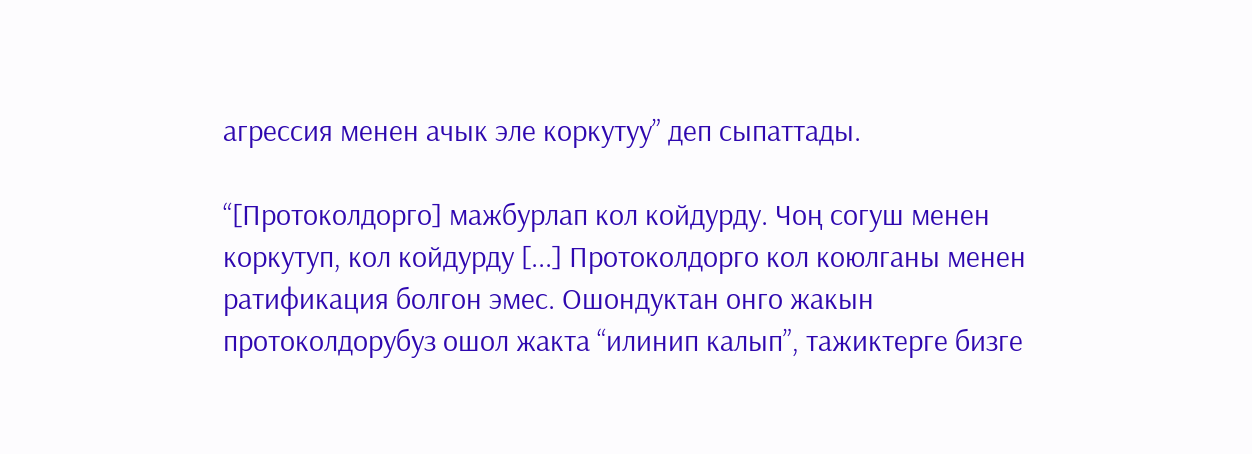агрессия менен ачык эле коркутуу” деп сыпаттады.

“[Протоколдорго] мажбурлап кол койдурду. Чоң согуш менен коркутуп, кол койдурду [...] Протоколдорго кол коюлганы менен ратификация болгон эмес. Ошондуктан онго жакын протоколдорубуз ошол жакта “илинип калып”, тажиктерге бизге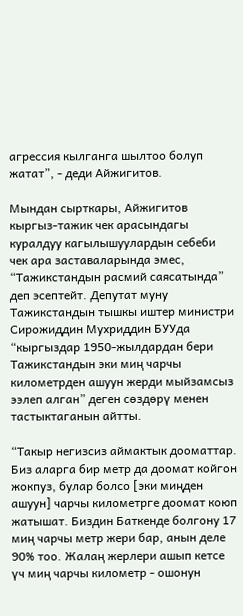агрессия кылганга шылтоо болуп жатат”, - деди Айжигитов.

Мындан сырткары, Айжигитов кыргыз-тажик чек арасындагы куралдуу кагылышуулардын себеби чек ара заставаларында эмес, “Тажикстандын расмий саясатында” деп эсептейт. Депутат муну Тажикстандын тышкы иштер министри Сирожиддин Мухриддин БУУда “кыргыздар 1950-жылдардан бери Тажикстандын эки миң чарчы километрден ашуун жерди мыйзамсыз ээлеп алган” деген сөздөрү менен тастыктаганын айтты.

“Такыр негизсиз аймактык дооматтар. Биз аларга бир метр да доомат койгон жокпуз, булар болсо [эки миңден ашуун] чарчы километрге доомат коюп жатышат. Биздин Баткенде болгону 17 миң чарчы метр жери бар, анын деле 90% тоо. Жалаң жерлери ашып кетсе үч миң чарчы километр - ошонун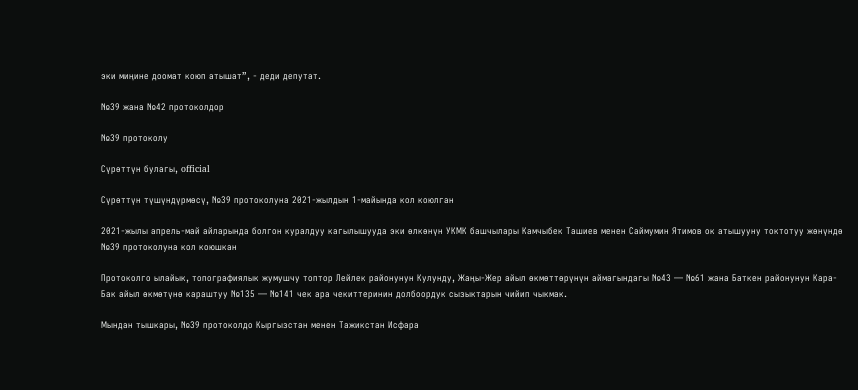эки миңине доомат коюп атышат”, - деди депутат.

№39 жана №42 протоколдор

№39 протоколу

Сүрөттүн булагы, official

Сүрөттүн түшүндүрмөсү, №39 протоколуна 2021-жылдын 1-майында кол коюлган

2021-жылы апрель-май айларында болгон куралдуу кагылышууда эки өлкөнүн УКМК башчылары Камчыбек Ташиев менен Саймумин Ятимов ок атышууну токтотуу жөнүндө №39 протоколуна кол коюшкан

Протоколго ылайык, топографиялык жумушчу топтор Лейлек районунун Кулунду, Жаңы-Жер айыл өкмөттөрүнүн аймагындагы №43 — №61 жана Баткен районунун Кара-Бак айыл өкмөтүнө караштуу №135 — №141 чек ара чекиттеринин долбоордук сызыктарын чийип чыкмак.

Мындан тышкары, №39 протоколдо Кыргызстан менен Тажикстан Исфара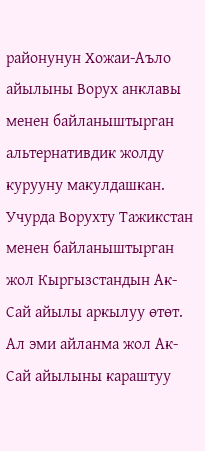районунун Хожаи-Аъло айылыны Ворух анклавы менен байланыштырган альтернативдик жолду курууну макулдашкан. Учурда Ворухту Тажикстан менен байланыштырган жол Кыргызстандын Ак-Сай айылы аркылуу өтөт. Ал эми айланма жол Ак-Сай айылыны караштуу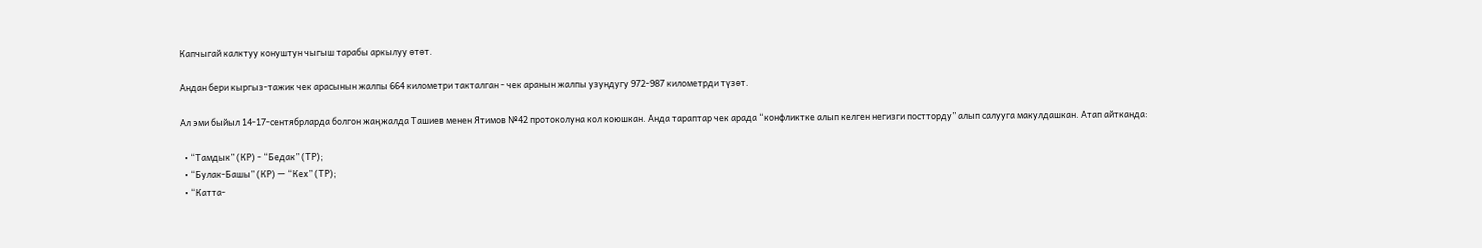Капчыгай калктуу конуштун чыгыш тарабы аркылуу өтөт.

Андан бери кыргыз-тажик чек арасынын жалпы 664 километри такталган - чек аранын жалпы узундугу 972-987 километрди түзөт.

Ал эми быйыл 14-17-сентябрларда болгон жаңжалда Ташиев менен Ятимов №42 протоколуна кол коюшкан. Анда тараптар чек арада “конфликтке алып келген негизги постторду” алып салууга макулдашкан. Атап айтканда:

  • “Тамдык” (КР) - “Бедак” (ТР);
  • “Булак-Башы” (КР) — “Кех” (ТР);
  • “Катта-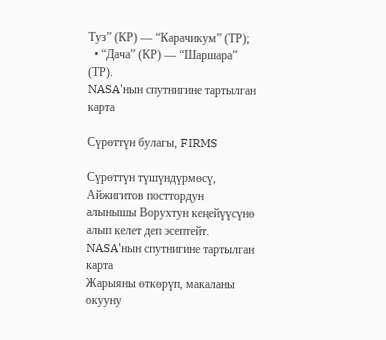Туз” (КР) — “Карачикум” (ТР);
  • “Дача” (КР) — “Шаршара” (ТР).
NASA'нын спутнигине тартылган карта

Сүрөттүн булагы, FIRMS

Сүрөттүн түшүндүрмөсү, Айжигитов посттордун алынышы Ворухтун кеңейүүсүнө алып келет деп эсептейт. NASA'нын спутнигине тартылган карта
Жарыяны өткөрүп, макаланы окууну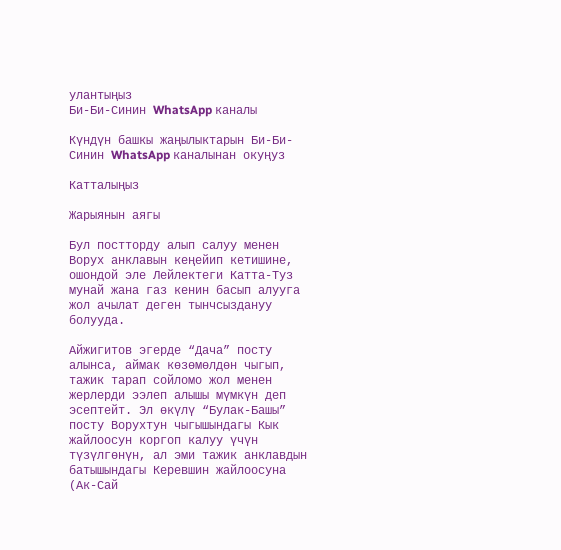улантыңыз
Би-Би-Синин WhatsApp каналы

Күндүн башкы жаңылыктарын Би-Би-Синин WhatsApp каналынан окуңуз

Катталыңыз

Жарыянын аягы

Бул постторду алып салуу менен Ворух анклавын кеңейип кетишине, ошондой эле Лейлектеги Катта-Туз мунай жана газ кенин басып алууга жол ачылат деген тынчсыздануу болууда.

Айжигитов эгерде “Дача” посту алынса, аймак көзөмөлдөн чыгып, тажик тарап сойломо жол менен жерлерди ээлеп алышы мүмкүн деп эсептейт. Эл өкүлү “Булак-Башы” посту Ворухтун чыгышындагы Кык жайлоосун коргоп калуу үчүн түзүлгөнүн, ал эми тажик анклавдын батышындагы Керевшин жайлоосуна (Ак-Сай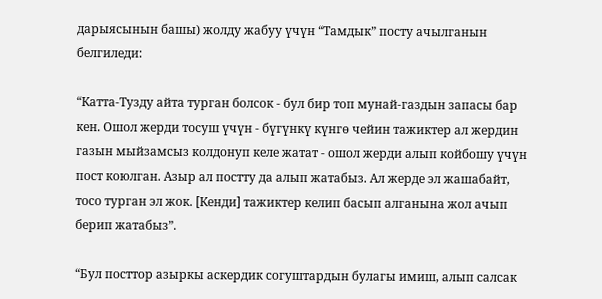дарыясынын башы) жолду жабуу үчүн “Тамдык” посту ачылганын белгиледи:

“Катта-Тузду айта турган болсок - бул бир топ мунай-газдын запасы бар кен. Ошол жерди тосуш үчүн - бүгүнкү күнгө чейин тажиктер ал жердин газын мыйзамсыз колдонуп келе жатат - ошол жерди алып койбошу үчүн пост коюлган. Азыр ал постту да алып жатабыз. Ал жерде эл жашабайт, тосо турган эл жок. [Кенди] тажиктер келип басып алганына жол ачып берип жатабыз”.

“Бул посттор азыркы аскердик согуштардын булагы имиш, алып салсак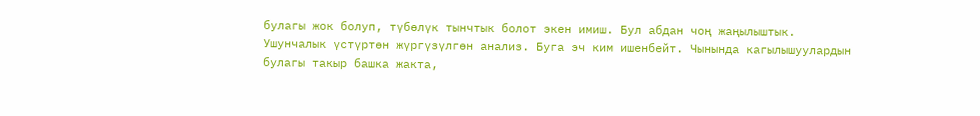булагы жок болуп, түбөлүк тынчтык болот экен имиш. Бул абдан чоң жаңылыштык. Ушунчалык үстүртөн жүргүзүлгөн анализ. Буга эч ким ишенбейт. Чынында кагылышуулардын булагы такыр башка жакта,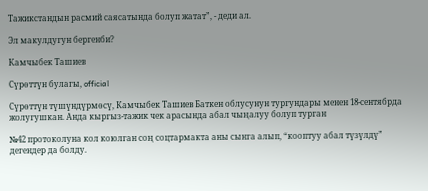Тажикстандын расмий саясатында болуп жатат”, - деди ал.

Эл макулдугун бергенби?

Камчыбек Ташиев

Сүрөттүн булагы, official

Сүрөттүн түшүндүрмөсү, Камчыбек Ташиев Баткен облусунун тургундары менен 18-сентябрда жолугушкан. Анда кыргыз-тажик чек арасында абал чыңалуу болуп турган

№42 протоколуна кол коюлган соң соцтармакта аны сынга алып, “кооптуу абал түзүлдү” дегендер да болду.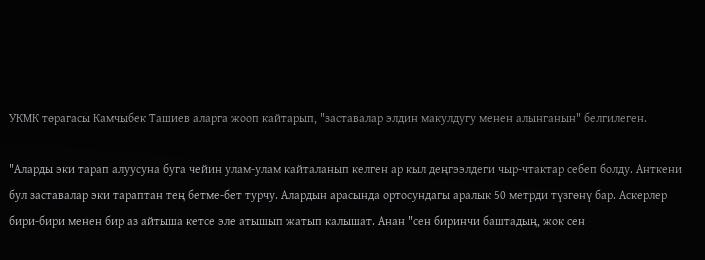УКМК төрагасы Камчыбек Ташиев аларга жооп кайтарып, "заставалар элдин макулдугу менен алынганын" белгилеген.

"Аларды эки тарап алуусуна буга чейин улам-улам кайталанып келген ар кыл деңгээлдеги чыр-чтактар себеп болду. Анткени бул заставалар эки тараптан тең бетме-бет турчу. Алардын арасында ортосундагы аралык 50 метрди түзгөнү бар. Аскерлер бири-бири менен бир аз айтыша кетсе эле атышып жатып калышат. Анан "сен биринчи баштадың, жок сен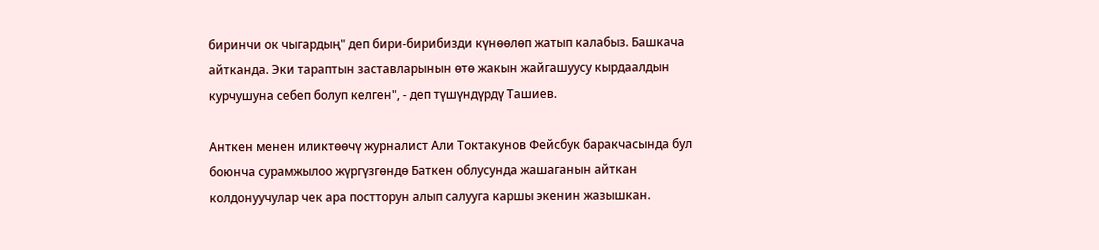биринчи ок чыгардың" деп бири-бирибизди күнөөлөп жатып калабыз. Башкача айтканда. Эки тараптын заставларынын өтө жакын жайгашуусу кырдаалдын курчушуна себеп болуп келген", - деп түшүндүрдү Ташиев.

Анткен менен иликтөөчү журналист Али Токтакунов Фейсбук баракчасында бул боюнча сурамжылоо жүргүзгөндө Баткен облусунда жашаганын айткан колдонуучулар чек ара постторун алып салууга каршы экенин жазышкан.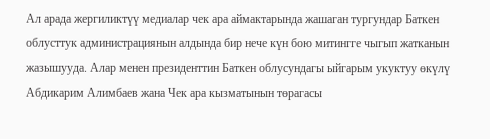Ал арада жергиликтүү медиалар чек ара аймактарында жашаган тургундар Баткен облусттук администрациянын алдында бир нече күн бою митингге чыгып жатканын жазышууда. Алар менен президенттин Баткен облусундагы ыйгарым укуктуу өкүлү Абдикарим Алимбаев жана Чек ара кызматынын төрагасы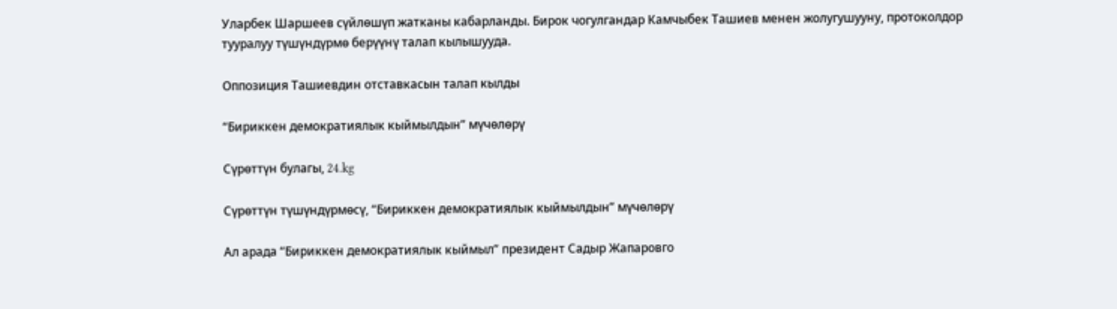Уларбек Шаршеев сүйлөшүп жатканы кабарланды. Бирок чогулгандар Камчыбек Ташиев менен жолугушууну, протоколдор тууралуу түшүндүрмө берүүнү талап кылышууда.

Оппозиция Ташиевдин отставкасын талап кылды

“Бириккен демократиялык кыймылдын” мүчөлөрү

Сүрөттүн булагы, 24.kg

Сүрөттүн түшүндүрмөсү, “Бириккен демократиялык кыймылдын” мүчөлөрү

Ал арада “Бириккен демократиялык кыймыл” президент Садыр Жапаровго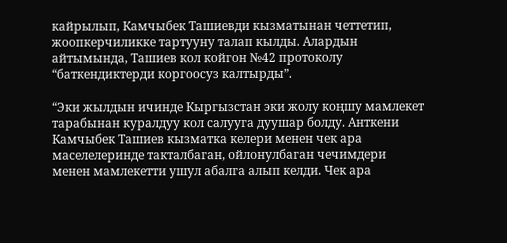кайрылып, Камчыбек Ташиевди кызматынан четтетип, жоопкерчиликке тартууну талап кылды. Алардын айтымында, Ташиев кол койгон №42 протоколу “баткендиктерди коргоосуз калтырды”.

“Эки жылдын ичинде Кыргызстан эки жолу коңшу мамлекет тарабынан куралдуу кол салууга дуушар болду. Анткени Камчыбек Ташиев кызматка келери менен чек ара маселелеринде такталбаган, ойлонулбаган чечимдери менен мамлекетти ушул абалга алып келди. Чек ара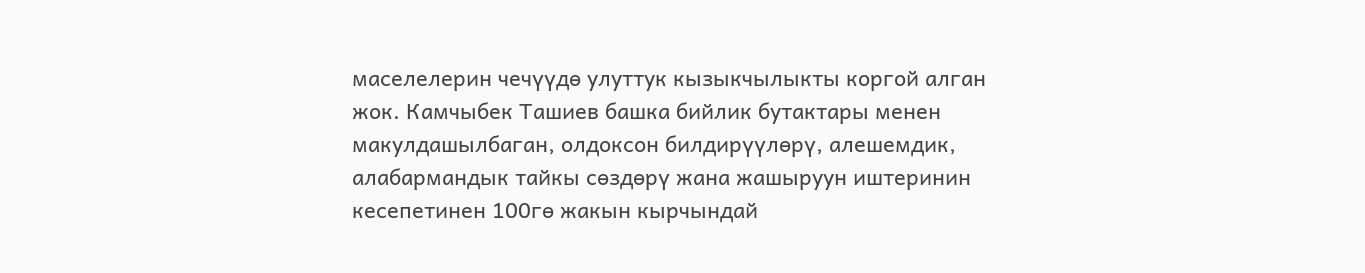маселелерин чечүүдө улуттук кызыкчылыкты коргой алган жок. Камчыбек Ташиев башка бийлик бутактары менен макулдашылбаган, олдоксон билдирүүлөрү, алешемдик, алабармандык тайкы сөздөрү жана жашыруун иштеринин кесепетинен 100гө жакын кырчындай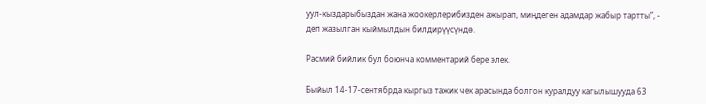уул-кыздарыбыздан жана жоокерлерибизден ажырап, миңдеген адамдар жабыр тартты”, - деп жазылган кыймылдын билдирүүсүндө.

Расмий бийлик бул боюнча комментарий бере элек.

Быйыл 14-17-сентябрда кыргыз тажик чек арасында болгон куралдуу кагылышууда 63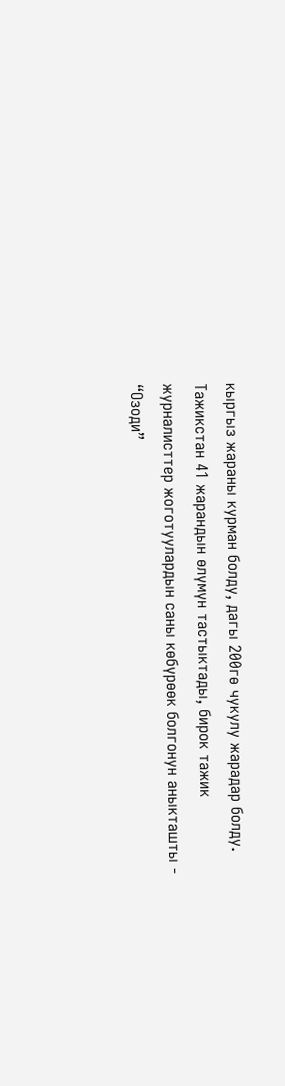кыргыз жараны курман болду, дагы 200гө чукулу жарадар болду. Тажикстан 41 жарандын өлүмүн тастыктады, бирок тажик журналисттер жоготуулардын саны көбүрөөк болгонун аныкташты - “Озоди”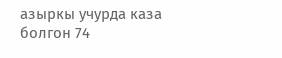азыркы учурда каза болгон 74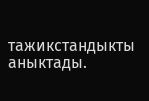тажикстандыкты аныктады.